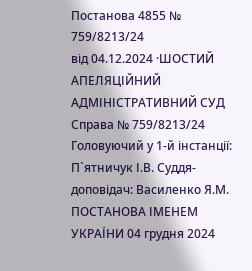Постанова 4855 № 759/8213/24
від 04.12.2024 ·ШОСТИЙ АПЕЛЯЦІЙНИЙ АДМІНІСТРАТИВНИЙ СУД Справа № 759/8213/24 Головуючий у 1-й інстанції: П`ятничук І.В. Суддя-доповідач: Василенко Я.М. ПОСТАНОВА ІМЕНЕМ УКРАЇНИ 04 грудня 2024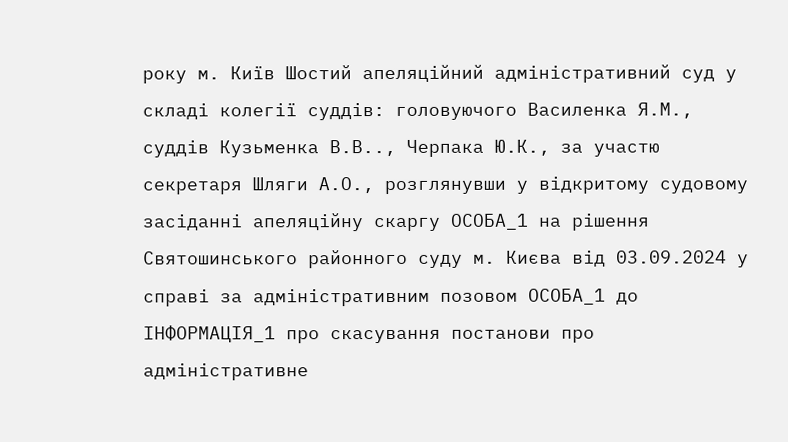року м. Київ Шостий апеляційний адміністративний суд у складі колегії суддів: головуючого Василенка Я.М., суддів Кузьменка В.В.., Черпака Ю.К., за участю секретаря Шляги А.О., розглянувши у відкритому судовому засіданні апеляційну скаргу ОСОБА_1 на рішення Святошинського районного суду м. Києва від 03.09.2024 у справі за адміністративним позовом ОСОБА_1 до ІНФОРМАЦІЯ_1 про скасування постанови про адміністративне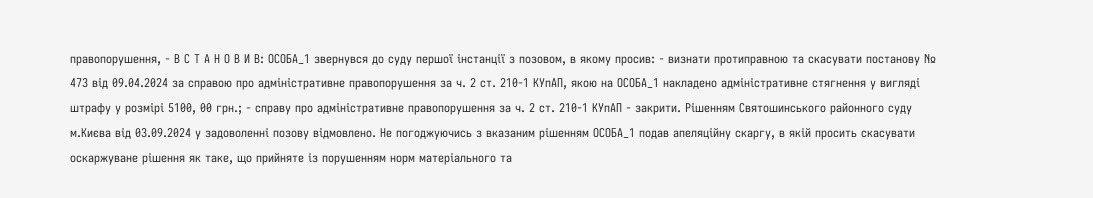правопорушення, - В С Т А Н О В И В: ОСОБА_1 звернувся до суду першої інстанції з позовом, в якому просив: - визнати протиправною та скасувати постанову № 473 від 09.04.2024 за справою про адміністративне правопорушення за ч. 2 ст. 210-1 КУпАП, якою на ОСОБА_1 накладено адміністративне стягнення у вигляді штрафу у розмірі 5100, 00 грн.; - справу про адміністративне правопорушення за ч. 2 ст. 210-1 КУпАП - закрити. Рішенням Святошинського районного суду м.Києва від 03.09.2024 у задоволенні позову відмовлено. Не погоджуючись з вказаним рішенням ОСОБА_1 подав апеляційну скаргу, в якій просить скасувати оскаржуване рішення як таке, що прийняте із порушенням норм матеріального та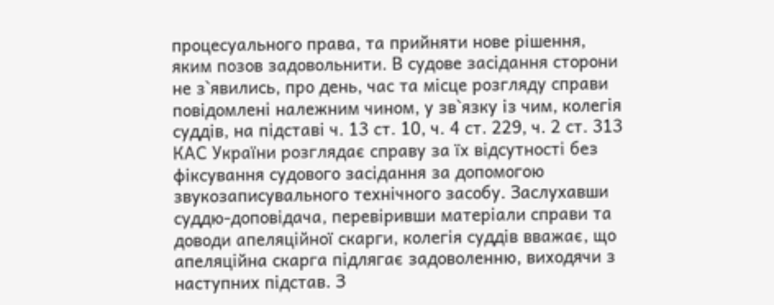процесуального права, та прийняти нове рішення, яким позов задовольнити. В судове засідання сторони не з`явились, про день, час та місце розгляду справи повідомлені належним чином, у зв`язку із чим, колегія суддів, на підставі ч. 13 ст. 10, ч. 4 ст. 229, ч. 2 ст. 313 КАС України розглядає справу за їх відсутності без фіксування судового засідання за допомогою звукозаписувального технічного засобу. Заслухавши суддю-доповідача, перевіривши матеріали справи та доводи апеляційної скарги, колегія суддів вважає, що апеляційна скарга підлягає задоволенню, виходячи з наступних підстав. З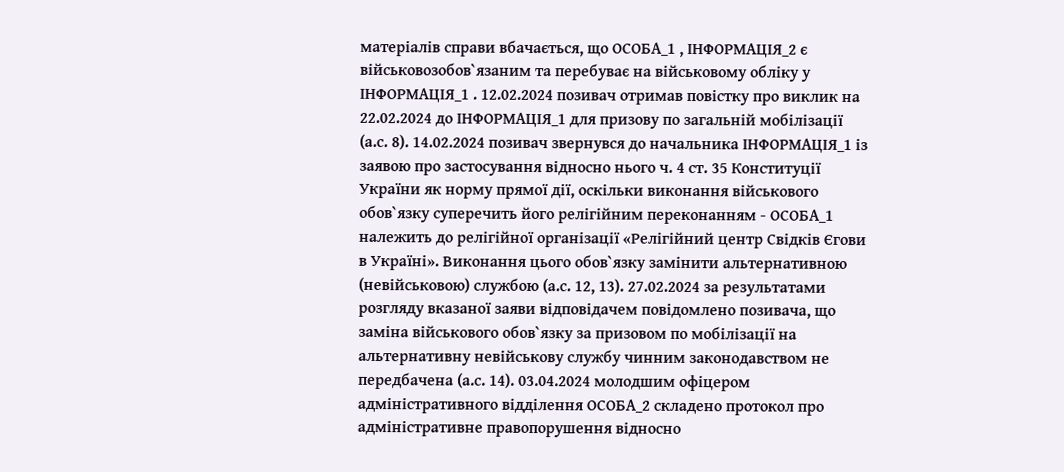матеріалів справи вбачається, що ОСОБА_1 , ІНФОРМАЦІЯ_2 є військовозобов`язаним та перебуває на військовому обліку у ІНФОРМАЦІЯ_1 . 12.02.2024 позивач отримав повістку про виклик на 22.02.2024 до ІНФОРМАЦІЯ_1 для призову по загальній мобілізації (а.с. 8). 14.02.2024 позивач звернувся до начальника ІНФОРМАЦІЯ_1 із заявою про застосування відносно нього ч. 4 ст. 35 Конституції України як норму прямої дії, оскільки виконання військового обов`язку суперечить його релігійним переконанням - ОСОБА_1 належить до релігійної організації «Релігійний центр Свідків Єгови в Україні». Виконання цього обов`язку замінити альтернативною (невійськовою) службою (а.с. 12, 13). 27.02.2024 за результатами розгляду вказаної заяви відповідачем повідомлено позивача, що заміна військового обов`язку за призовом по мобілізації на альтернативну невійськову службу чинним законодавством не передбачена (а.с. 14). 03.04.2024 молодшим офіцером адміністративного відділення ОСОБА_2 складено протокол про адміністративне правопорушення відносно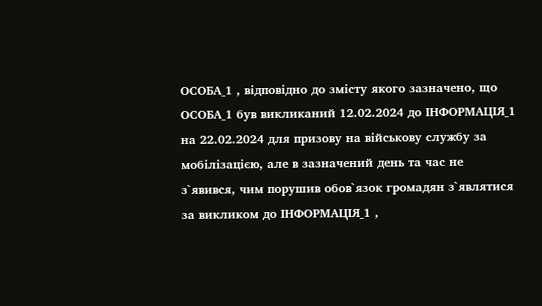ОСОБА_1 , відповідно до змісту якого зазначено, що ОСОБА_1 був викликаний 12.02.2024 до ІНФОРМАЦІЯ_1 на 22.02.2024 для призову на військову службу за мобілізацією, але в зазначений день та час не з`явився, чим порушив обов`язок громадян з`являтися за викликом до ІНФОРМАЦІЯ_1 ,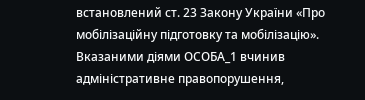встановлений ст. 23 Закону України «Про мобілізаційну підготовку та мобілізацію». Вказаними діями ОСОБА_1 вчинив адміністративне правопорушення,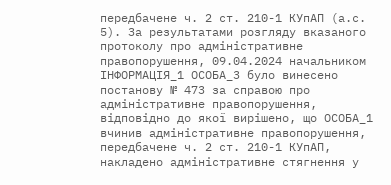передбачене ч. 2 ст. 210-1 КУпАП (а.с. 5). За результатами розгляду вказаного протоколу про адміністративне правопорушення, 09.04.2024 начальником ІНФОРМАЦІЯ_1 ОСОБА_3 було винесено постанову № 473 за справою про адміністративне правопорушення, відповідно до якої вирішено, що ОСОБА_1 вчинив адміністративне правопорушення, передбачене ч. 2 ст. 210-1 КУпАП, накладено адміністративне стягнення у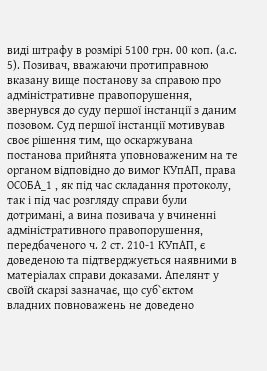виді штрафу в розмірі 5100 грн. 00 коп. (а.с. 5). Позивач, вважаючи протиправною вказану вище постанову за справою про адміністративне правопорушення, звернувся до суду першої інстанції з даним позовом. Суд першої інстанції мотивував своє рішення тим, що оскаржувана постанова прийнята уповноваженим на те органом відповідно до вимог КУпАП, права ОСОБА_1 , як під час складання протоколу, так і під час розгляду справи були дотримані, а вина позивача у вчиненні адміністративного правопорушення, передбаченого ч. 2 ст. 210-1 КУпАП, є доведеною та підтверджується наявними в матеріалах справи доказами. Апелянт у своїй скарзі зазначає, що суб`єктом владних повноважень не доведено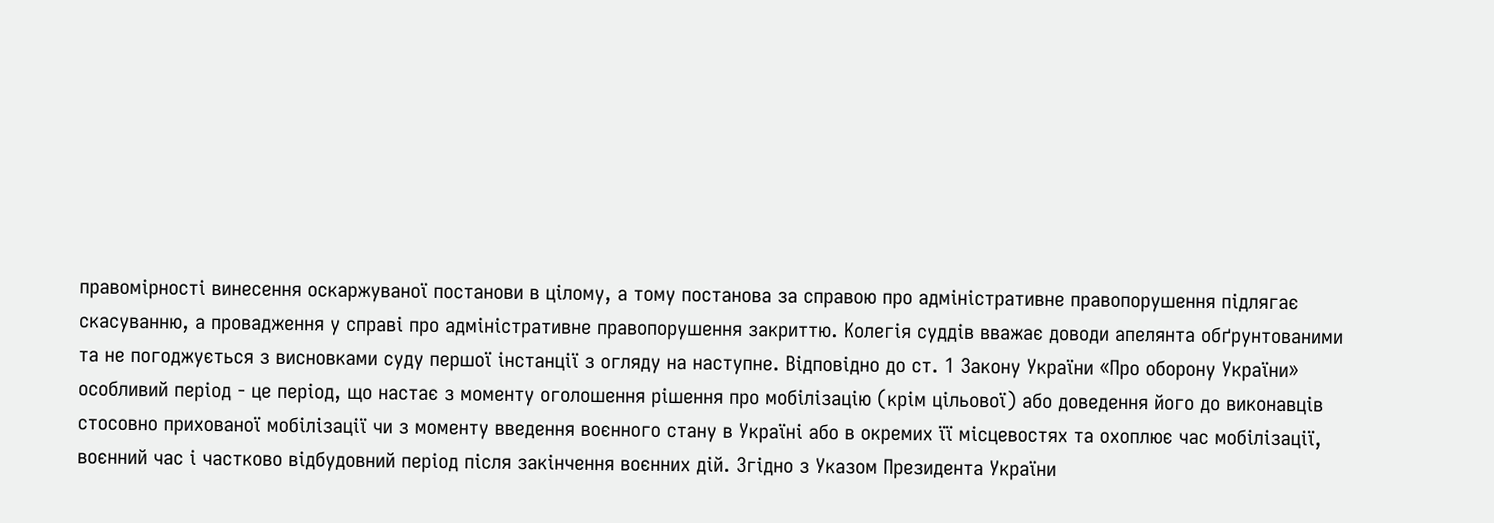правомірності винесення оскаржуваної постанови в цілому, а тому постанова за справою про адміністративне правопорушення підлягає скасуванню, а провадження у справі про адміністративне правопорушення закриттю. Колегія суддів вважає доводи апелянта обґрунтованими та не погоджується з висновками суду першої інстанції з огляду на наступне. Відповідно до ст. 1 Закону України «Про оборону України» особливий період - це період, що настає з моменту оголошення рішення про мобілізацію (крім цільової) або доведення його до виконавців стосовно прихованої мобілізації чи з моменту введення воєнного стану в Україні або в окремих її місцевостях та охоплює час мобілізації, воєнний час і частково відбудовний період після закінчення воєнних дій. Згідно з Указом Президента України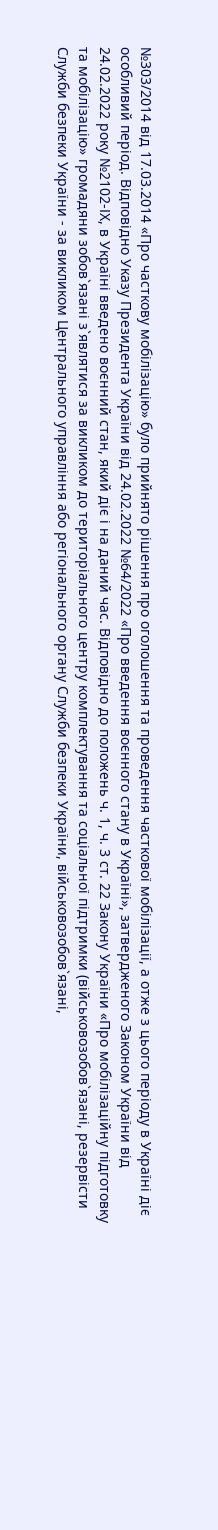№303/2014 від 17.03.2014 «Про часткову мобілізацію» було прийнято рішення про оголошення та проведення часткової мобілізації, а отже з цього періоду в Україні діє особливий період. Відповідно Указу Президента України від 24.02.2022 №64/2022 «Про введення воєнного стану в Україні», затвердженого Законом України від 24.02.2022 року №2102-ІХ, в Україні введено воєнний стан, який діє і на даний час. Відповідно до положень ч. 1, ч. 3 ст. 22 Закону України «Про мобілізаційну підготовку та мобілізацію» громадяни зобов`язані з`являтися за викликом до територіального центру комплектування та соціальної підтримки (військовозобов`язані, резервісти Служби безпеки України - за викликом Центрального управління або регіонального органу Служби безпеки України, військовозобов`язані,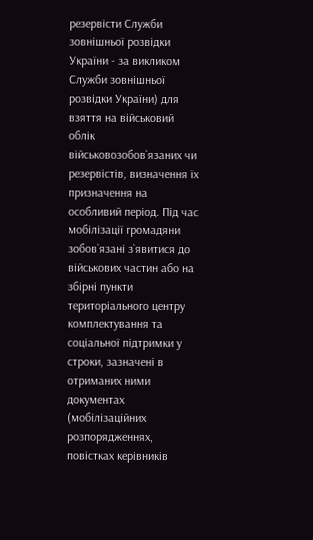резервісти Служби зовнішньої розвідки України - за викликом Служби зовнішньої розвідки України) для взяття на військовий облік військовозобов`язаних чи резервістів, визначення їх призначення на особливий період. Під час мобілізації громадяни зобов`язані з`явитися до військових частин або на збірні пункти територіального центру комплектування та соціальної підтримки у строки, зазначені в отриманих ними документах (мобілізаційних розпорядженнях, повістках керівників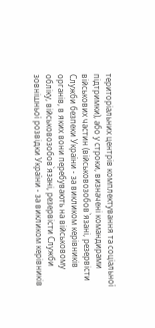територіальних центрів комплектування та соціальної підтримки), або у строки, визначені командирами військових частин (військовозобов`язані, резервісти Служби безпеки України - за викликом керівників органів, в яких вони перебувають на військовому обліку, військовозобов`язані, резервісти Служби зовнішньої розвідки України - за викликом керівників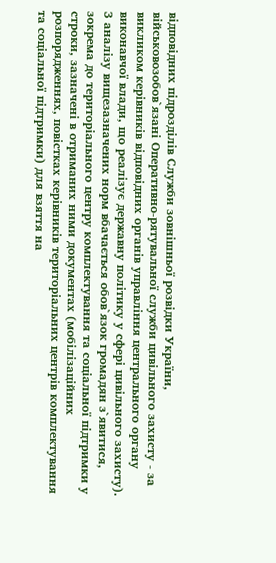відповідних підрозділів Служби зовнішньої розвідки України, військовозобов`язані Оперативно-рятувальної служби цивільного захисту - за викликом керівників відповідних органів управління центрального органу виконавчої влади, що реалізує державну політику у сфері цивільного захисту). З аналізу вищезазначених норм вбачається обов`язок громадян з`явитися, зокрема до територіального центру комплектування та соціальної підтримки у строки, зазначені в отриманих ними документах (мобілізаційних розпорядженнях, повістках керівників територіальних центрів комплектування та соціальної підтримки) для взяття на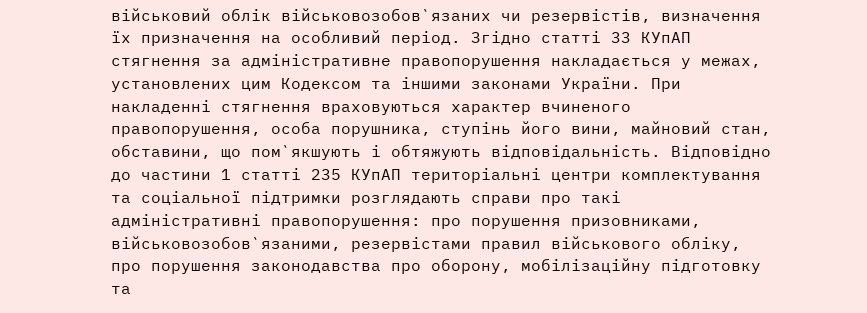військовий облік військовозобов`язаних чи резервістів, визначення їх призначення на особливий період. Згідно статті 33 КУпАП стягнення за адміністративне правопорушення накладається у межах, установлених цим Кодексом та іншими законами України. При накладенні стягнення враховуються характер вчиненого правопорушення, особа порушника, ступінь його вини, майновий стан, обставини, що пом`якшують і обтяжують відповідальність. Відповідно до частини 1 статті 235 КУпАП територіальні центри комплектування та соціальної підтримки розглядають справи про такі адміністративні правопорушення: про порушення призовниками, військовозобов`язаними, резервістами правил військового обліку, про порушення законодавства про оборону, мобілізаційну підготовку та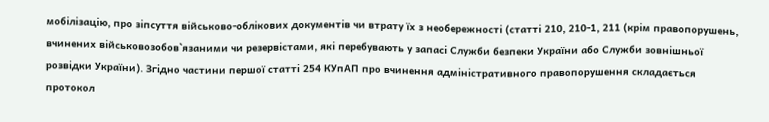мобілізацію, про зіпсуття військово-облікових документів чи втрату їх з необережності (статті 210, 210-1, 211 (крім правопорушень, вчинених військовозобов`язаними чи резервістами, які перебувають у запасі Служби безпеки України або Служби зовнішньої розвідки України). Згідно частини першої статті 254 КУпАП про вчинення адміністративного правопорушення складається протокол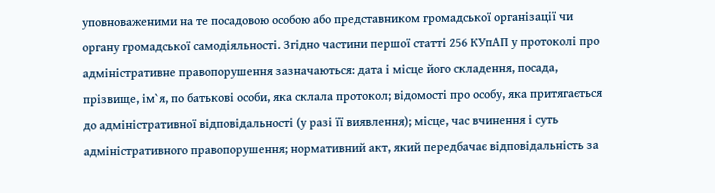уповноваженими на те посадовою особою або представником громадської організації чи органу громадської самодіяльності. Згідно частини першої статті 256 КУпАП у протоколі про адміністративне правопорушення зазначаються: дата і місце його складення, посада, прізвище, ім`я, по батькові особи, яка склала протокол; відомості про особу, яка притягається до адміністративної відповідальності (у разі її виявлення); місце, час вчинення і суть адміністративного правопорушення; нормативний акт, який передбачає відповідальність за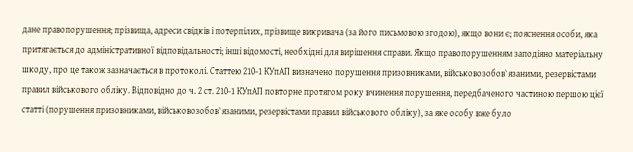дане правопорушення; прізвища, адреси свідків і потерпілих, прізвище викривача (за його письмовою згодою), якщо вони є; пояснення особи, яка притягається до адміністративної відповідальності; інші відомості, необхідні для вирішення справи. Якщо правопорушенням заподіяно матеріальну шкоду, про це також зазначається в протоколі. Статтею 210-1 КУпАП визначено порушення призовниками, військовозобов`язаними, резервістами правил військового обліку. Відповідно до ч. 2 ст. 210-1 КУпАП повторне протягом року вчинення порушення, передбаченого частиною першою цієї статті (порушення призовниками, військовозобов`язаними, резервістами правил військового обліку), за яке особу вже було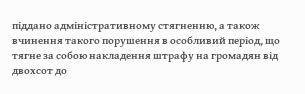піддано адміністративному стягненню, а також вчинення такого порушення в особливий період, що тягне за собою накладення штрафу на громадян від двохсот до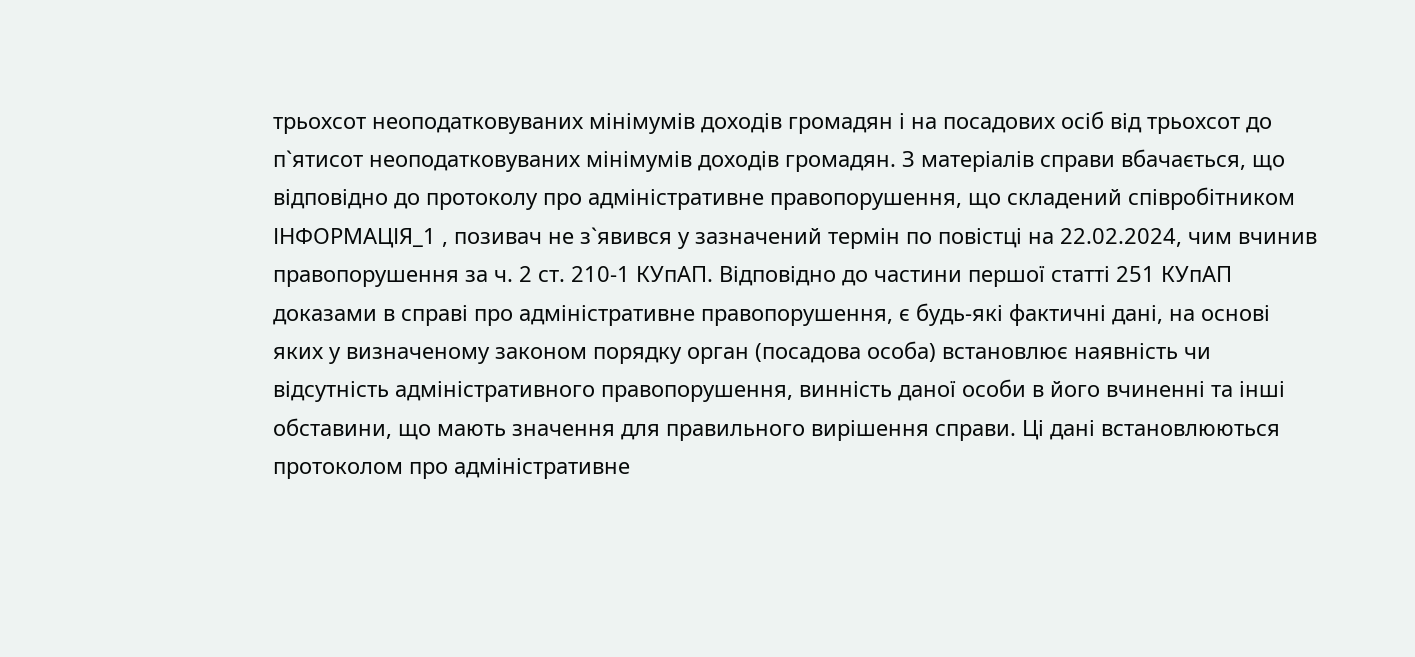трьохсот неоподатковуваних мінімумів доходів громадян і на посадових осіб від трьохсот до п`ятисот неоподатковуваних мінімумів доходів громадян. З матеріалів справи вбачається, що відповідно до протоколу про адміністративне правопорушення, що складений співробітником ІНФОРМАЦІЯ_1 , позивач не з`явився у зазначений термін по повістці на 22.02.2024, чим вчинив правопорушення за ч. 2 ст. 210-1 КУпАП. Відповідно до частини першої статті 251 КУпАП доказами в справі про адміністративне правопорушення, є будь-які фактичні дані, на основі яких у визначеному законом порядку орган (посадова особа) встановлює наявність чи відсутність адміністративного правопорушення, винність даної особи в його вчиненні та інші обставини, що мають значення для правильного вирішення справи. Ці дані встановлюються протоколом про адміністративне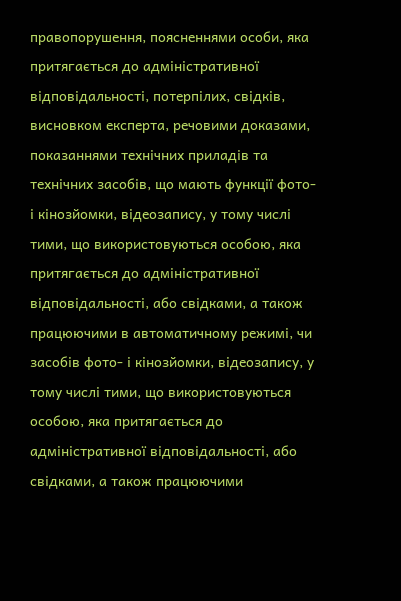правопорушення, поясненнями особи, яка притягається до адміністративної відповідальності, потерпілих, свідків, висновком експерта, речовими доказами, показаннями технічних приладів та технічних засобів, що мають функції фото- і кінозйомки, відеозапису, у тому числі тими, що використовуються особою, яка притягається до адміністративної відповідальності, або свідками, а також працюючими в автоматичному режимі, чи засобів фото- і кінозйомки, відеозапису, у тому числі тими, що використовуються особою, яка притягається до адміністративної відповідальності, або свідками, а також працюючими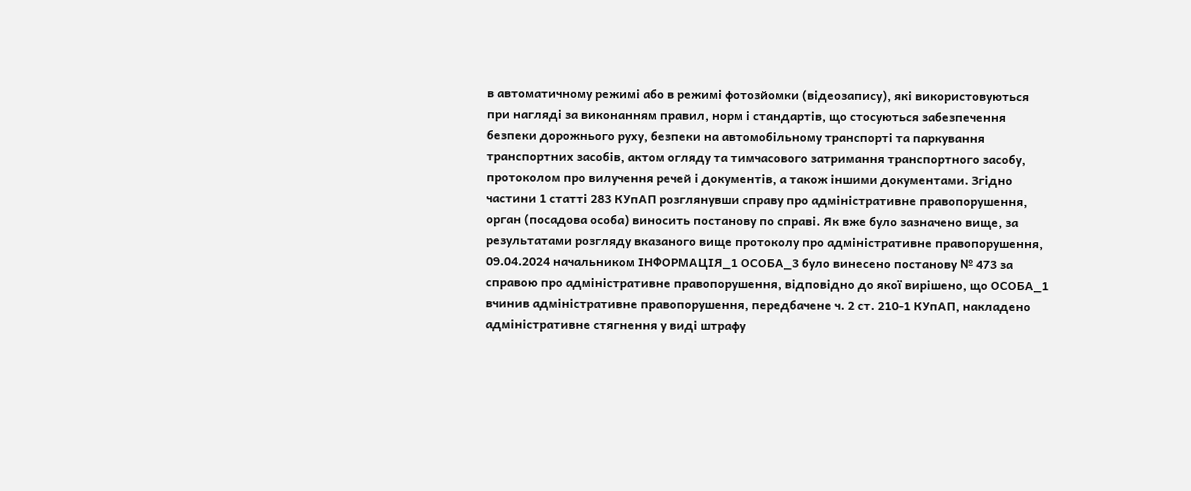в автоматичному режимі або в режимі фотозйомки (відеозапису), які використовуються при нагляді за виконанням правил, норм і стандартів, що стосуються забезпечення безпеки дорожнього руху, безпеки на автомобільному транспорті та паркування транспортних засобів, актом огляду та тимчасового затримання транспортного засобу, протоколом про вилучення речей і документів, а також іншими документами. Згідно частини 1 статті 283 КУпАП розглянувши справу про адміністративне правопорушення, орган (посадова особа) виносить постанову по справі. Як вже було зазначено вище, за результатами розгляду вказаного вище протоколу про адміністративне правопорушення, 09.04.2024 начальником ІНФОРМАЦІЯ_1 ОСОБА_3 було винесено постанову № 473 за справою про адміністративне правопорушення, відповідно до якої вирішено, що ОСОБА_1 вчинив адміністративне правопорушення, передбачене ч. 2 ст. 210-1 КУпАП, накладено адміністративне стягнення у виді штрафу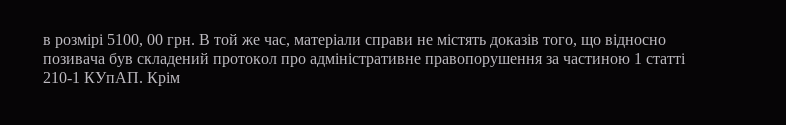в розмірі 5100, 00 грн. В той же час, матеріали справи не містять доказів того, що відносно позивача був складений протокол про адміністративне правопорушення за частиною 1 статті 210-1 КУпАП. Крім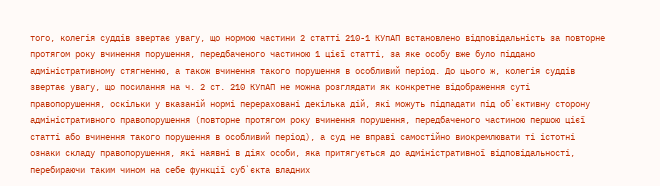того, колегія суддів звертає увагу, що нормою частини 2 статті 210-1 КУпАП встановлено відповідальність за повторне протягом року вчинення порушення, передбаченого частиною 1 цієї статті, за яке особу вже було піддано адміністративному стягненню, а також вчинення такого порушення в особливий період. До цього ж, колегія суддів звертає увагу, що посилання на ч. 2 ст. 210 КУпАП не можна розглядати як конкретне відображення суті правопорушення, оскільки у вказаній нормі перераховані декілька дій, які можуть підпадати під об`єктивну сторону адміністративного правопорушення (повторне протягом року вчинення порушення, передбаченого частиною першою цієї статті або вчинення такого порушення в особливий період), а суд не вправі самостійно виокремлювати ті істотні ознаки складу правопорушення, які наявні в діях особи, яка притягується до адміністративної відповідальності, перебираючи таким чином на себе функції суб`єкта владних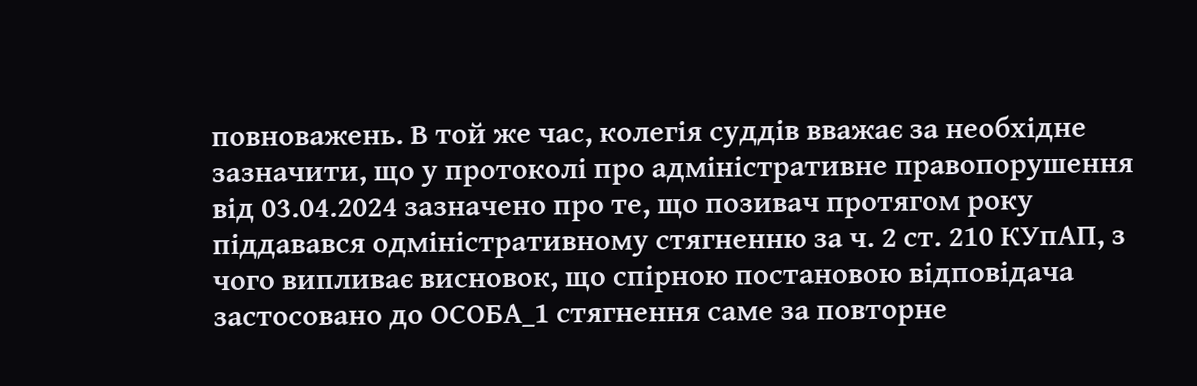повноважень. В той же час, колегія суддів вважає за необхідне зазначити, що у протоколі про адміністративне правопорушення від 03.04.2024 зазначено про те, що позивач протягом року піддавався одміністративному стягненню за ч. 2 ст. 210 КУпАП, з чого випливає висновок, що спірною постановою відповідача застосовано до ОСОБА_1 стягнення саме за повторне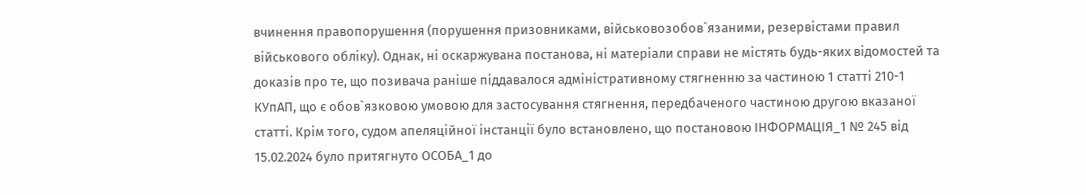вчинення правопорушення (порушення призовниками, військовозобов`язаними, резервістами правил військового обліку). Однак, ні оскаржувана постанова, ні матеріали справи не містять будь-яких відомостей та доказів про те, що позивача раніше піддавалося адміністративному стягненню за частиною 1 статті 210-1 КУпАП, що є обов`язковою умовою для застосування стягнення, передбаченого частиною другою вказаної статті. Крім того, судом апеляційної інстанції було встановлено, що постановою ІНФОРМАЦІЯ_1 № 245 від 15.02.2024 було притягнуто ОСОБА_1 до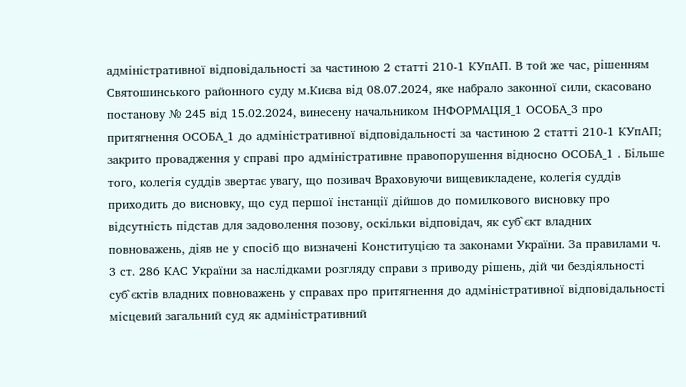адміністративної відповідальності за частиною 2 статті 210-1 КУпАП. В той же час, рішенням Святошинського районного суду м.Києва від 08.07.2024, яке набрало законної сили, скасовано постанову № 245 від 15.02.2024, винесену начальником ІНФОРМАЦІЯ_1 ОСОБА_3 про притягнення ОСОБА_1 до адміністративної відповідальності за частиною 2 статті 210-1 КУпАП; закрито провадження у справі про адміністративне правопорушення відносно ОСОБА_1 . Більше того, колегія суддів звертає увагу, що позивач Враховуючи вищевикладене, колегія суддів приходить до висновку, що суд першої інстанції дійшов до помилкового висновку про відсутність підстав для задоволення позову, оскільки відповідач, як суб`єкт владних повноважень, діяв не у спосіб що визначені Конституцією та законами України. За правилами ч. 3 ст. 286 КАС України за наслідками розгляду справи з приводу рішень, дій чи бездіяльності суб`єктів владних повноважень у справах про притягнення до адміністративної відповідальності місцевий загальний суд як адміністративний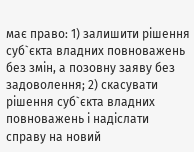має право: 1) залишити рішення суб`єкта владних повноважень без змін, а позовну заяву без задоволення; 2) скасувати рішення суб`єкта владних повноважень і надіслати справу на новий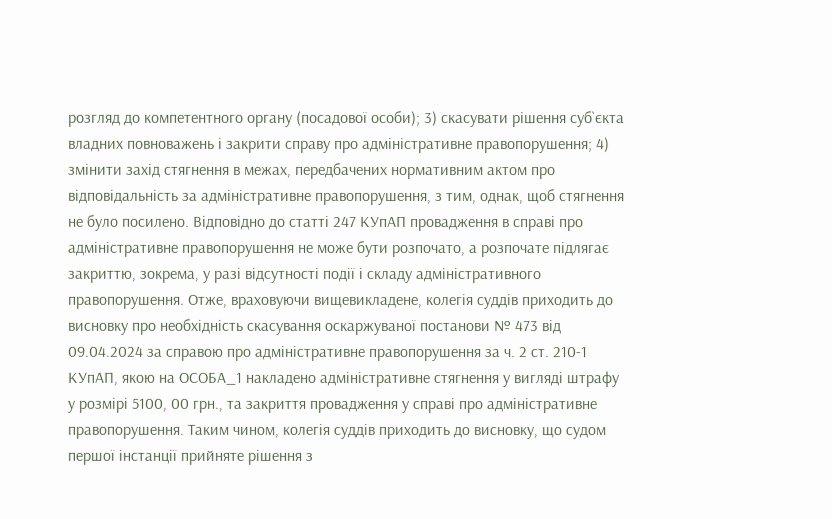розгляд до компетентного органу (посадової особи); 3) скасувати рішення суб`єкта владних повноважень і закрити справу про адміністративне правопорушення; 4) змінити захід стягнення в межах, передбачених нормативним актом про відповідальність за адміністративне правопорушення, з тим, однак, щоб стягнення не було посилено. Відповідно до статті 247 КУпАП провадження в справі про адміністративне правопорушення не може бути розпочато, а розпочате підлягає закриттю, зокрема, у разі відсутності події і складу адміністративного правопорушення. Отже, враховуючи вищевикладене, колегія суддів приходить до висновку про необхідність скасування оскаржуваної постанови № 473 від 09.04.2024 за справою про адміністративне правопорушення за ч. 2 ст. 210-1 КУпАП, якою на ОСОБА_1 накладено адміністративне стягнення у вигляді штрафу у розмірі 5100, 00 грн., та закриття провадження у справі про адміністративне правопорушення. Таким чином, колегія суддів приходить до висновку, що судом першої інстанції прийняте рішення з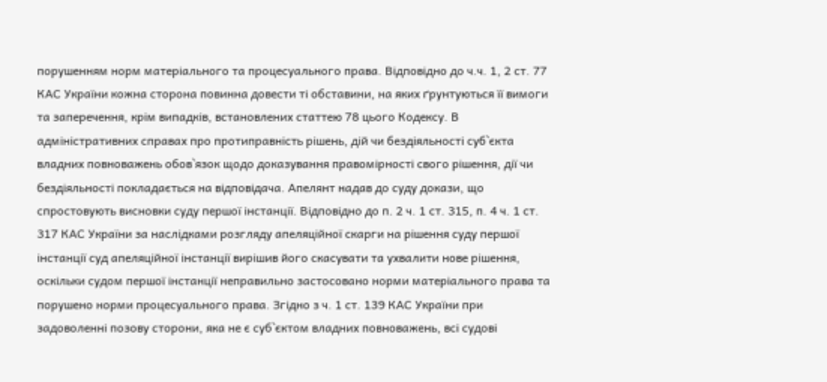порушенням норм матеріального та процесуального права. Відповідно до ч.ч. 1, 2 ст. 77 КАС України кожна сторона повинна довести ті обставини, на яких ґрунтуються її вимоги та заперечення, крім випадків, встановлених статтею 78 цього Кодексу. В адміністративних справах про протиправність рішень, дій чи бездіяльності суб`єкта владних повноважень обов`язок щодо доказування правомірності свого рішення, дії чи бездіяльності покладається на відповідача. Апелянт надав до суду докази, що спростовують висновки суду першої інстанції. Відповідно до п. 2 ч. 1 ст. 315, п. 4 ч. 1 ст. 317 КАС України за наслідками розгляду апеляційної скарги на рішення суду першої інстанції суд апеляційної інстанції вирішив його скасувати та ухвалити нове рішення, оскільки судом першої інстанції неправильно застосовано норми матеріального права та порушено норми процесуального права. Згідно з ч. 1 ст. 139 КАС України при задоволенні позову сторони, яка не є суб`єктом владних повноважень, всі судові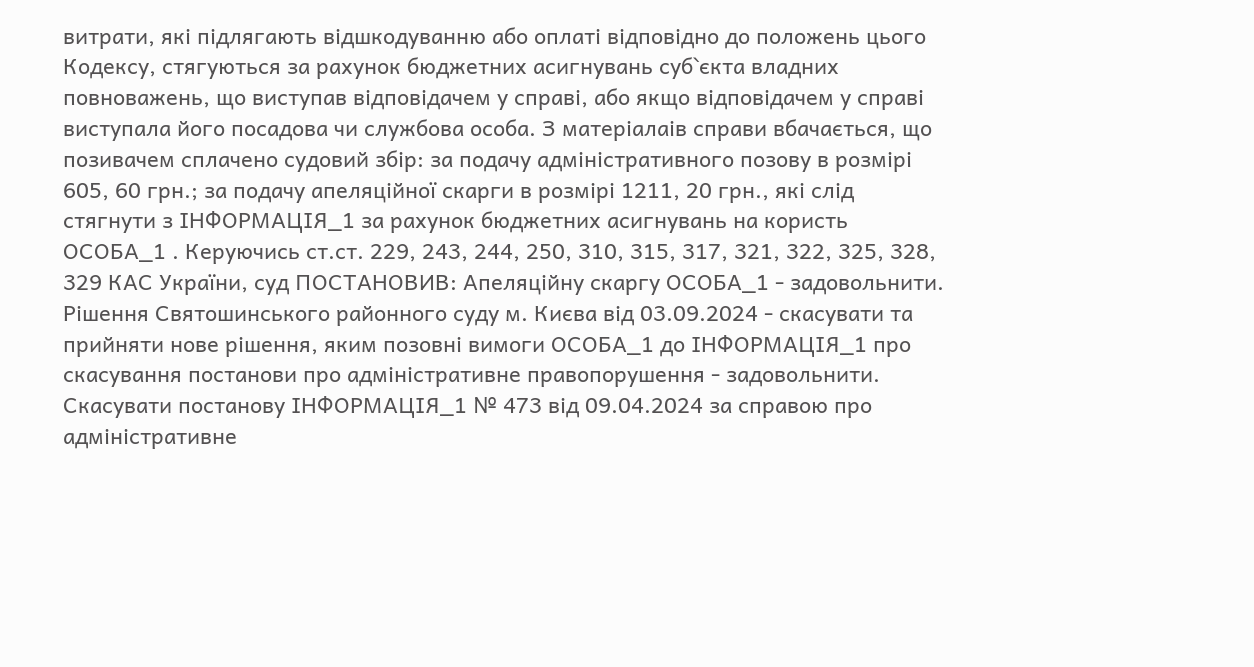витрати, які підлягають відшкодуванню або оплаті відповідно до положень цього Кодексу, стягуються за рахунок бюджетних асигнувань суб`єкта владних повноважень, що виступав відповідачем у справі, або якщо відповідачем у справі виступала його посадова чи службова особа. З матеріалаів справи вбачається, що позивачем сплачено судовий збір: за подачу адміністративного позову в розмірі 605, 60 грн.; за подачу апеляційної скарги в розмірі 1211, 20 грн., які слід стягнути з ІНФОРМАЦІЯ_1 за рахунок бюджетних асигнувань на користь ОСОБА_1 . Керуючись ст.ст. 229, 243, 244, 250, 310, 315, 317, 321, 322, 325, 328, 329 КАС України, суд ПОСТАНОВИВ: Апеляційну скаргу ОСОБА_1 - задовольнити. Рішення Святошинського районного суду м. Києва від 03.09.2024 - скасувати та прийняти нове рішення, яким позовні вимоги ОСОБА_1 до ІНФОРМАЦІЯ_1 про скасування постанови про адміністративне правопорушення - задовольнити. Скасувати постанову ІНФОРМАЦІЯ_1 № 473 від 09.04.2024 за справою про адміністративне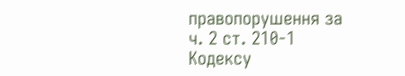правопорушення за ч. 2 ст. 210-1 Кодексу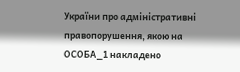України про адміністративні правопорушення, якою на ОСОБА_1 накладено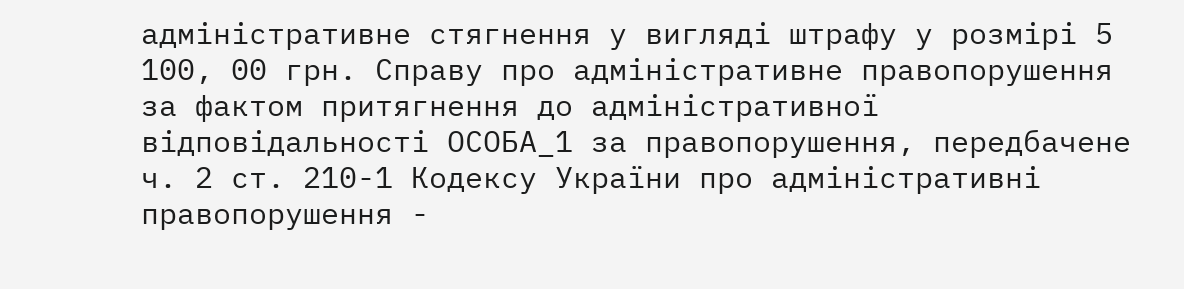адміністративне стягнення у вигляді штрафу у розмірі 5 100, 00 грн. Справу про адміністративне правопорушення за фактом притягнення до адміністративної відповідальності ОСОБА_1 за правопорушення, передбачене ч. 2 ст. 210-1 Кодексу України про адміністративні правопорушення -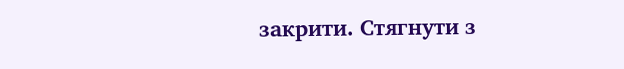закрити. Стягнути з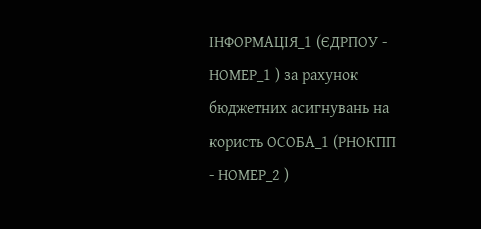ІНФОРМАЦІЯ_1 (ЄДРПОУ - НОМЕР_1 ) за рахунок бюджетних асигнувань на користь ОСОБА_1 (РНОКПП - НОМЕР_2 )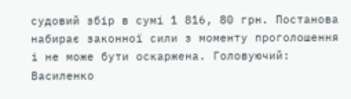судовий збір в сумі 1 816, 80 грн. Постанова набирає законної сили з моменту проголошення і не може бути оскаржена. Головуючий: Василенко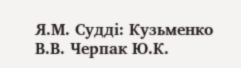Я.М. Судді: Кузьменко В.В. Черпак Ю.К.